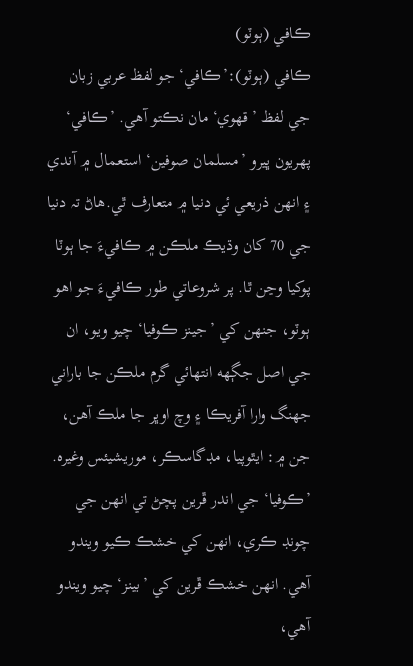ڪافي (ٻوٽو)
ڪافي (ٻوٽو):’ڪافي‘ جو لفظ عربي زبان جي لفظ ’قھوي‘ مان نڪتو آهي. ’ڪافي‘ پھريون ڀيرو ’مسلمان صوفين‘ استعمال ۾ آندي ۽ انهن ذريعي ئي دنيا ۾ متعارف ٿي.هاڻ تہ دنيا جي 70 کان وڌيڪ ملڪن ۾ ڪافيءَ جا ٻوٽا پوکيا وڃن ٿا. پر شروعاتي طور ڪافيءَ جو اهو ٻوٽو، جنھن کي ’جينز ڪوفيا‘ چيو ويو، ان جي اصل جڳھه انتھائي گرم ملڪن جا باراني جهنگ وارا آفريڪا ۽ وچ اوڀر جا ملڪ آهن، جن ۾: ايٿوپيا، مڊگاسڪر، موريشيئس وغيرہ. ’ڪوفيا‘ جي اندر ڦرين پچڻ تي انهن جي چونڊ ڪري، انهن کي خشڪ ڪيو ويندو آهي. انهن خشڪ ڦرين کي ’بينز‘ چيو ويندو آهي،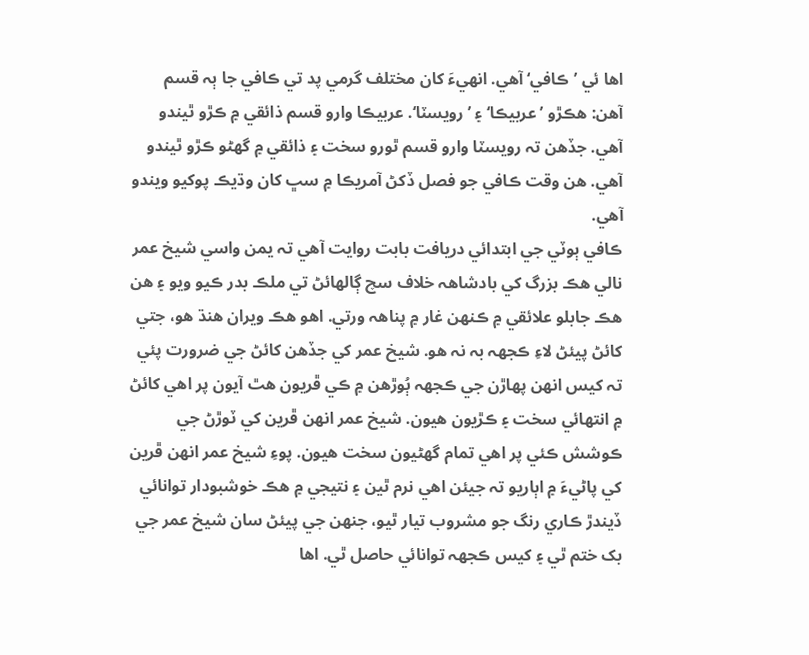اها ئي ’ڪافي‘ آهي. انهيءَ کان مختلف گرمي پد تي ڪافي جا ٻہ قسم آهن: هڪڙو ’عربيڪا‘ ۽ ’رويسٽا‘. عربيڪا وارو قسم ذائقي ۾ ڪڙو ٿيندو آهي. جڏهن تہ رويسٽا وارو قسم ٿورو سخت ۽ ذائقي ۾ گهڻو ڪڙو ٿيندو آهي. هن وقت ڪافي جو فصل ڏکڻ آمريڪا ۾ سڀ کان وڌيڪ پوکيو ويندو آهي.
ڪافي ٻوٽي جي ابتدائي دريافت بابت روايت آهي تہ يمن واسي شيخ عمر نالي هڪ بزرگ کي بادشاھہ خلاف سچ ڳالھائڻ تي ملڪ بدر ڪيو ويو ۽ هن هڪ جابلو علائقي ۾ ڪنھن غار ۾ پناھہ ورتي. اهو هڪ ويران هنڌ هو، جتي کائڻ پيئڻ لاءِ ڪجهہ بہ نہ هو. شيخ عمر کي جڏهن کائڻ جي ضرورت پئي تہ کيس انهن پھاڙن جي ڪجهہ ٻُوڙهن ۾ ڪي ڦريون هٿ آيون پر اهي کائڻ ۾ انتھائي سخت ۽ ڪڙيون هيون. شيخ عمر انھن ڦرين کي ٽوڙڻ جي ڪوشش ڪئي پر اهي تمام گهڻيون سخت هيون. پوءِ شيخ عمر انھن ڦرين کي پاڻيءَ ۾ اٻاريو تہ جيئن اهي نرم ٿين ۽ نتيجي ۾ هڪ خوشبودار توانائي ڏيندڙ ڪاري رنگ جو مشروب تيار ٿيو، جنھن جي پيئڻ سان شيخ عمر جي بک ختم ٿي ۽ کيس ڪجهہ توانائي حاصل ٿي. اها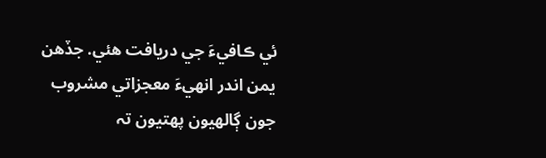ئي ڪافيءَ جي دريافت هئي. جڏهن يمن اندر انهيءَ معجزاتي مشروب جون ڳالهيون پھتيون تہ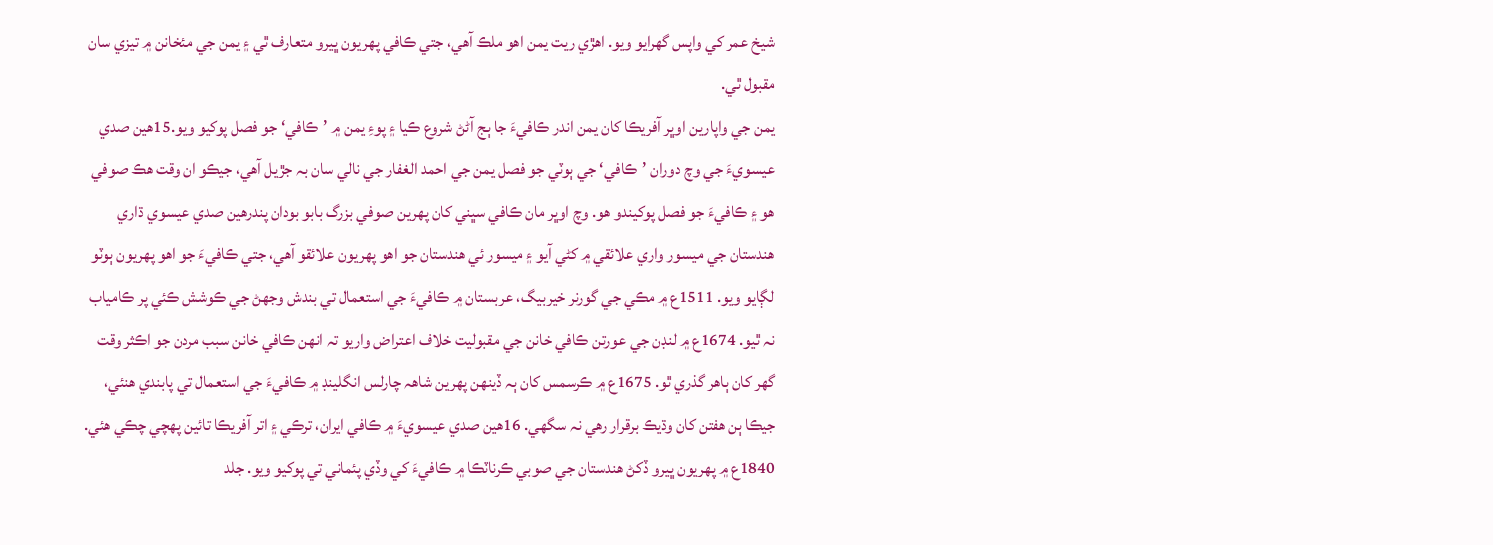شيخ عمر کي واپس گهرايو ويو. اهڙي ريت يمن اهو ملڪ آهي، جتي ڪافي پھريون ڀيرو متعارف ٿي ۽ يمن جي مئخانن ۾ تيزي سان مقبول ٿي.
يمن جي واپارين اوڀر آفريڪا کان يمن اندر ڪافيءَ جا ٻج آڻڻ شروع ڪيا ۽ پوءِ يمن ۾ ’ڪافي‘ جو فصل پوکيو ويو.15هين صدي عيسويءَ جي وچ دوران ’ڪافي‘ جي ٻوٽي جو فصل يمن جي احمد الغفار جي نالي سان بہ جڙيل آهي، جيڪو ان وقت هڪ صوفي هو ۽ ڪافيءَ جو فصل پوکيندو هو. وچ اوڀر مان ڪافي سڀني کان پھرين صوفي بزرگ بابو بودان پندرهين صدي عيسوي ڌاري هندستان جي ميسور واري علائقي ۾ کڻي آيو ۽ ميسور ئي هندستان جو اهو پھريون علائقو آهي، جتي ڪافيءَ جو اهو پھريون ٻوٽو لڳايو ويو. 1511ع ۾ مڪي جي گورنر خيربيگ، عربستان ۾ ڪافيءَ جي استعمال تي بندش وجهڻ جي ڪوشش ڪئي پر ڪامياب نہ ٿيو. 1674ع ۾ لنڊن جي عورتن ڪافي خانن جي مقبوليت خلاف اعتراض واريو تہ انھن ڪافي خانن سبب مردن جو اڪثر وقت گهر کان ٻاهر گذري ٿو. 1675ع ۾ ڪرسمس کان ٻہ ڏينھن پھرين شاھہ چارلس انگلينڊ ۾ ڪافيءَ جي استعمال تي پابندي هنئي، جيڪا ٻن هفتن کان وڌيڪ برقرار رهي نہ سگهي. 16هين صدي عيسويءَ ۾ ڪافي ايران، ترڪي ۽ اتر آفريڪا تائين پھچي چڪي هئي. 1840ع ۾ پھريون ڀيرو ڏکڻ هندستان جي صوبي ڪرناٽڪا ۾ ڪافيءَ کي وڏي پئماني تي پوکيو ويو. جلد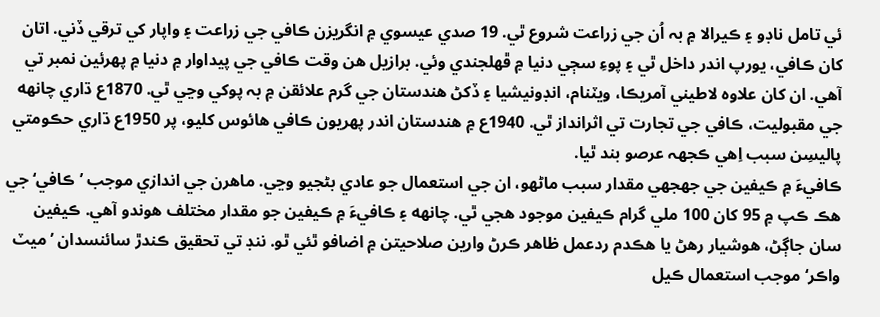ئي تامل ناڊو ۽ ڪيرالا ۾ بہ اُن جي زراعت شروع ٿي. 19 صدي عيسوي ۾ انگريزن ڪافي جي زراعت ۽ واپار کي ترقي ڏني. اتان کان ڪافي، يورپ اندر داخل ٿي ۽ پوءِ سڄي دنيا ۾ ڦھلجندي وئي. برازيل هن وقت ڪافي جي پيداوار ۾ دنيا ۾ پھرئين نمبر تي آهي. ان کان علاوہ لاطيني آمريڪا، ويٽنام، انڊونيشيا ۽ ڏکڻ هندستان جي گرم علائقن ۾ بہ پوکي وڃي ٿي. 1870ع ڌاري چانھه جي مقبوليت، ڪافي جي تجارت تي اثرانداز ٿي. 1940ع ۾ هندستان اندر پھريون ڪافي هائوس کليو، پر 1950ع ڌاري حڪومتي پاليسِن سبب اِهي ڪجهہ عرصو بند ٿيا.
ڪافيءَ ۾ ڪيفين جي جهجهي مقدار سبب ماڻهو، ان جي استعمال جو عادي بڻجيو وڃي. ماهرن جي اندازي موجب ’ڪافي‘ جي هڪ ڪپ ۾ 95 کان 100 ملي گرام ڪيفين موجود هجي ٿي. چانھه ۽ ڪافيءَ ۾ ڪيفين جو مقدار مختلف هوندو آهي. ڪيفين سان جاڳڻ، هوشيار رهڻ يا هڪدم ردعمل ظاهر ڪرڻ وارين صلاحيتن ۾ اضافو ٿئي ٿو. ننڊ تي تحقيق ڪندڙ سائنسدان ’ميٽ واڪر‘ موجب استعمال ڪيل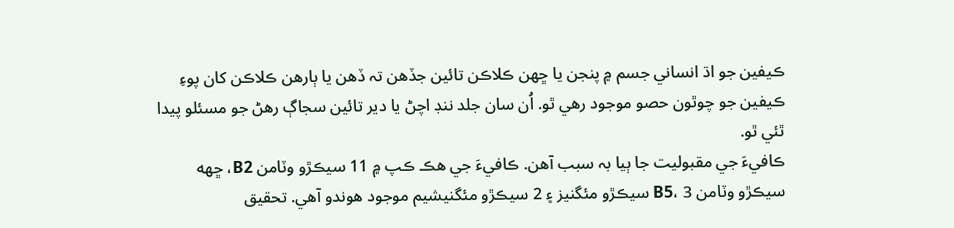ڪيفين جو اڌ انساني جسم ۾ پنجن يا ڇھن ڪلاڪن تائين جڏهن تہ ڏهن يا ٻارهن ڪلاڪن کان پوءِ ڪيفين جو چوٿون حصو موجود رهي ٿو. اُن سان جلد ننڊ اچڻ يا دير تائين سجاڳ رهڻ جو مسئلو پيدا ٿئي ٿو.
ڪافيءَ جي مقبوليت جا ٻيا بہ سبب آهن. ڪافيءَ جي هڪ ڪپ ۾ 11 سيڪڙو وٽامن B2، ڇھه سيڪڙو وٽامن B5، 3 سيڪڙو مئگنيز ۽ 2 سيڪڙو مئگنيشيم موجود هوندو آهي. تحقيق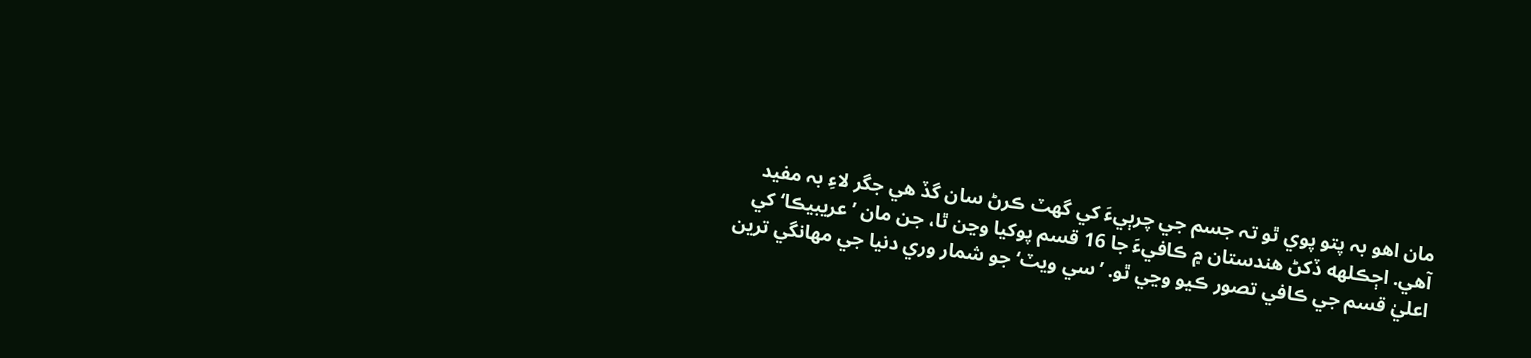مان اهو بہ پتو پوي ٿو تہ جسم جي چرٻيءَ کي گهٽ ڪرڻ سان گڏ هي جگر لاءِ بہ مفيد آهي. اڄڪلھه ڏکڻ هندستان ۾ ڪافيءَ جا 16 قسم پوکيا وڃن ٿا، جن مان ’عريبيڪا‘ کي اعليٰ قسم جي ڪافي تصور ڪيو وڃي ٿو. ’سي ويٽ‘ جو شمار وري دنيا جي مھانگي ترين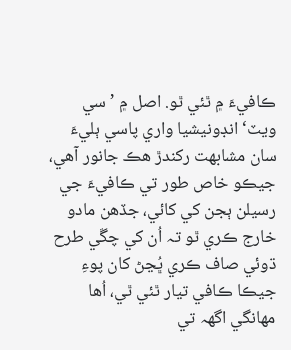ڪافيءَ ۾ ٿئي ٿو. اصل ۾ ’سي ويٽ‘ انڊونيشيا واري پاسي ٻليءَ سان مشابھت رکندڙ هڪ جانور آهي، جيڪو خاص طور تي ڪافيءَ جي رسيلن ٻجن کي کائي، جڏهن مادو خارج ڪري ٿو تہ اُن کي چڱي طرح ڌوئي صاف ڪري ڀُڃڻ کان پوءِ جيڪا ڪافي تيار ٿئي ٿي، اُها مھانگي اگهہ تي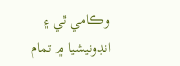وڪامي ٿي ۽ انڊونيشيا ۾ تمام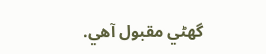گهڻي مقبول آهي.